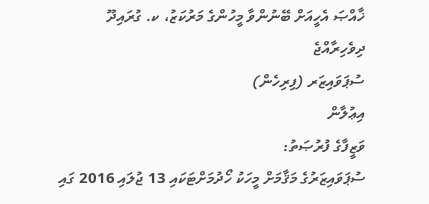ޚާއްޞަ އެހީއަށް ބޭނުންވާ މީހުންގެ މަރުކަޒު، ކ. ގުރައިދޫ
ދިވެހިރާއްޖެ
ސުޕަވައިޒަރ (ފިރިހެން)
އިޢުލާން
ވަޒީފާގެ ފުރުޞަތު:
ސުޕަވައިޒަރުގެ މަޤާމަށް މީހަކު ހޯދުމަށްޓަކައި 13 ޖުލައި 2016 ގައި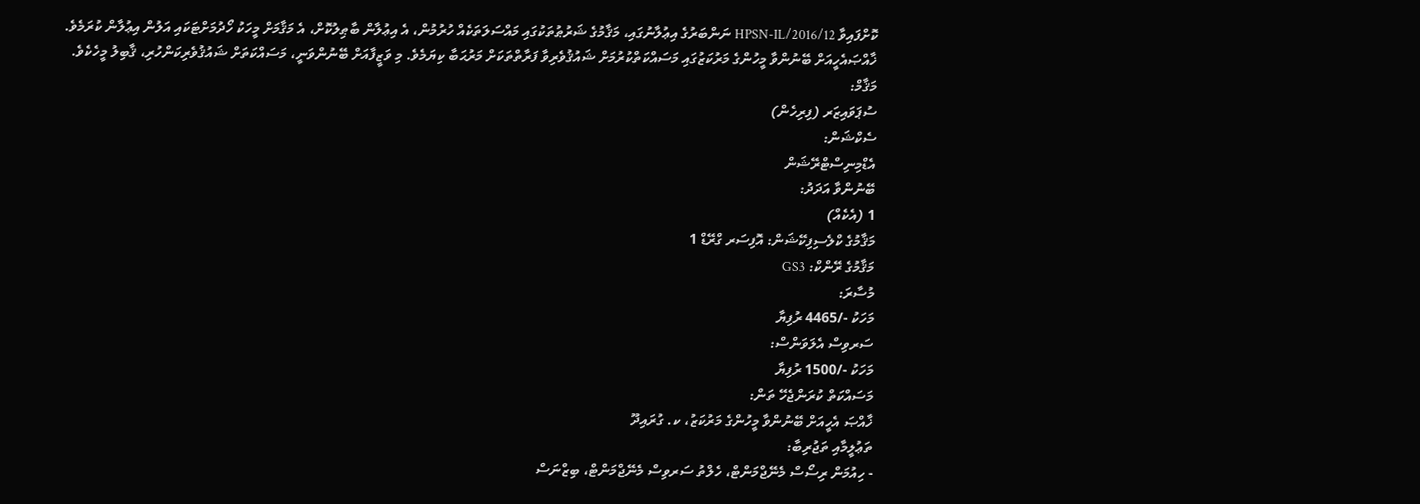ކޮށްފައިވާ HPSN-IL/2016/12 ނަންބަރުގެ އިޢުލާނުގައި، މަޤާމުގެ ޝަރުޠުތަކުގައި މައްސަލަތަކެއް ހުރުމުން، އެ އިޢުލާން ބާޠިލުކޮށް، އެ މަޤާމަށް މީހަކު ހޯދުމަށްޓަކައި އަލުން އިޢުލާން ކުރަމެވެ.
ޚާއްޞައެހީއަށް ބޭނުންވާ މީހުންގެ މަރުކަޒުގައި މަސައްކަތްކުރުމަށް ޝައުޤުވެރިވާ ފަރާތްތަކަށް މަރުޙަބާ ކިޔަމެވެ. މި ވަޒީފާއަށް ބޭނުންވަނީ، މަސައްކަތަށް ޝައުޤުވެރިކަންހުރި، ޤާބިލު މީހެކެވެ.
މަޤާމް:
ސުޕަވައިޒަރ (ފިރިހެން)
ސެކްޝަން:
އެޑްމިނިސްޓްރޭޝަން
ބޭނުންވާ އަދަދު:
1 (އެކެއް)
މަޤާމުގެ ކްލެސިފިކޭޝަން: އޮފިސަރ ގްރޭޑް 1
މަޤާމުގެ ރޭންކް: GS3
މުސާރަ:
މަހަކު -/4465 ރުފިޔާ
ސަރވިސް އެލަވަންސް:
މަހަކު -/1500 ރުފިޔާ
މަސައްކަތް ކުރަންޖެހޭ ތަން:
ޚާއްޞަ އެހީއަށް ބޭނުންވާ މީހުންގެ މަރުކަޒު، ކ. ގުރައިދޫ
ތަޢުލީމާއި ތަޖުރިބާ:
- ހިއުމަން ރިސޯސް މެނޭޖްމަންޓް، ހެލްތު ސަރވިސް މެނޭޖްމަންޓް، ބިޒްނަސް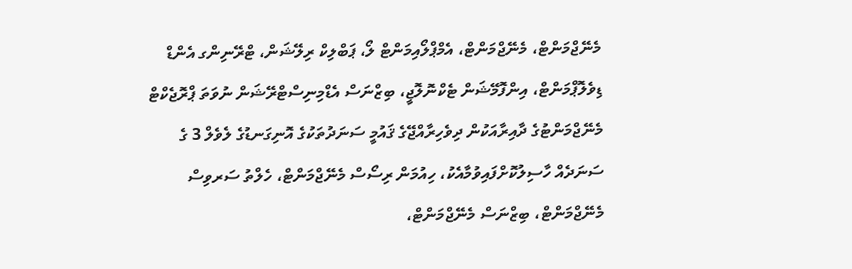މެނޭޖްމަންޓް، މެނޭޖްމަންޓް، އެމްޕްލޯއިމަންޓް ލޯ، ޕަބްލިކް ރިލޭޝަން، ޓްރޭނިންގ އެންޑް ޑިވެލޮޕްމަންޓް، އިންފޮމޭޝަން ޓެކްނޮލޮޖީ، ބިޒްނަސް އެޑްމިނިސްޓްރޭޝަން ނުވަތަ ޕްރޮޖެކްޓް މެނޭޖްމަންޓުގެ ދާއިރާއަކުން ދިވެހިރާއްޖޭގެ ޤައުމީ ސަނަދުތަކުގެ އޮނިގަނޑުގެ ލެވެލް 3 ގެ ސަނަދެއް ހާސިލުކޮށްފައިވުމާއެކު، ހިއުމަން ރިސޯސް މެނޭޖްމަންޓް، ހެލްތު ސަރވިސް މެނޭޖްމަންޓް، ބިޒްނަސް މެނޭޖްމަންޓް،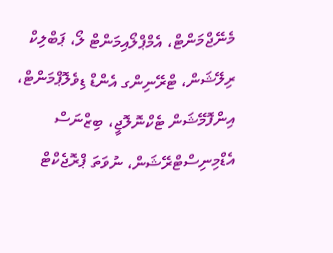މެނޭޖްމަންޓް، އެމްޕްލޯއިމަންޓް ލޯ، ޕަބްލިކް ރިލޭޝަން، ޓްރޭނިންގ އެންޑް ޑިވެލޮޕްމަންޓް، އިންފޮމޭޝަން ޓެކްނޮލޮޖީ، ބިޒްނަސް އެޑްމިނިސްޓްރޭޝަން، ނުވަތަ ޕްރޮޖެކްޓް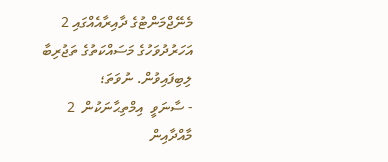މެނޭޖްމަންޓުގެ ދާއިރާއެއްގައި 2 އަހަރުދުވަހުގެ މަސައްކަތުގެ ތަޖުރިބާ ލިބިފައިވުން. ނުވަތަ؛
- ސާނަވީ  އިމްތިޙާނަކުން  2  މާއްދާއިން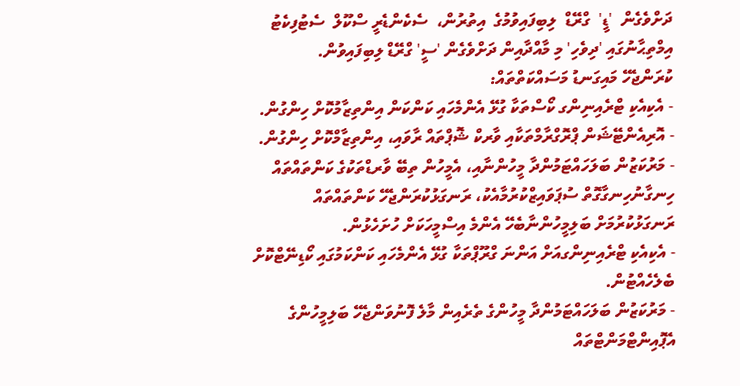ދަށްވެގެން  'ޑީ'  ގްރޭޑް  ލިބިފައިވުމުގެ  އިތުރުން،  ސެކެންޑެރީ ސްކޫލް  ސެޓުފިކެޓު އިމްތިޙާނުގައި 'ދިވެހި' މި މާއްދާއިން ދަށްވެގެން 'ސީ' ގްރޭޑް ލިބިފައިވުން.
ކުރަންޖެހޭ މައިގަނޑު މަސައްކަތްތައް:
- އެކިއެކި ޓްރެއިނިންގ ކޯސްތަކާ ގުޅޭ އެންމެހައި ކަންކަން އިންތިޒާމުކޮށް ހިންގުން.
- އޮރިއެންޓޭޝަން ޕްރޮގްރާމްތަކާއި ވާރކް ޝޮޕްތައް ރާވައި، އިންތިޒާމްކޮށް ހިންގުން.
- މަރުކަޒުން ބަލަހައްޓަމުންދާ މީހުންނާއި، އެމީހުން ތިބޭ ވާރޑްތަކުގެ ކަންތައްތައް ހިނގާނުހިނގާގޮތް ސުޕަވައިޒްކުރުމާއެކު، ރަނގަޅުކުރަންޖެހޭ ކަންތައްތައް ރަނގަޅުކުރުމަށް ބަލިމީހުންނާބެހޭ އެންމެ އިސްމީހަކަށް ހުށަހެޅުން.
- އެކިއެކި ޓްރެއިނިންގއަށް އަންނަ ގްރޫޕްތަކާ ގުޅޭ އެންމެހައި ކަންކަމުގައި ކޯޑިނޭޓްކޮށް ބެލެހެއްޓުން.
- މަރުކަޒުން ބަލަހައްޓަމުންދާ މީހުންގެ ތެރެއިން މާލެ ފޮނުވަންޖެހޭ ބަލިމީހުންގެ އެޕޮއިންޓްމަންޓްތައް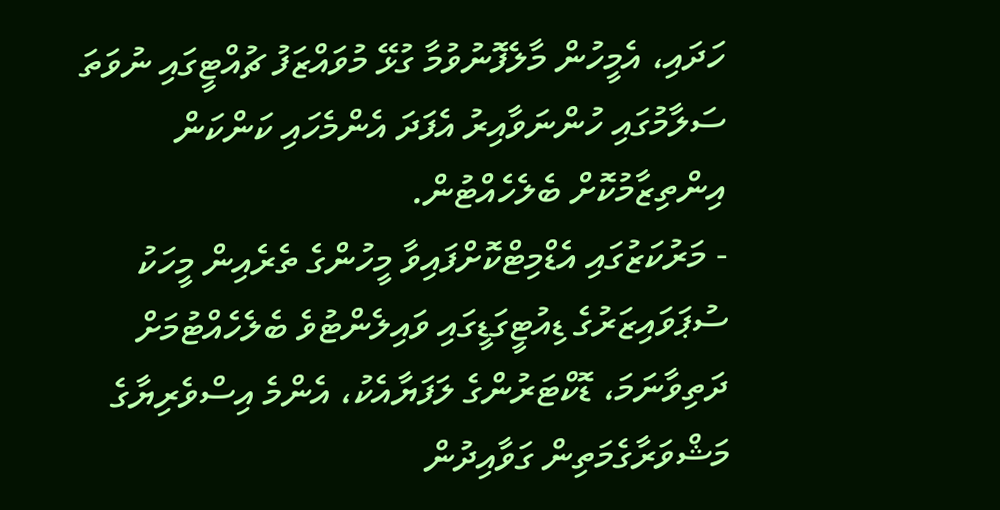ހަދައި، އެމީހުން މާލެފޮނުވުމާ ގުޅޭ މުވައްޒަފު ޗުއްޓީގައި ނުވަތަ ސަލާމުގައި ހުންނަވާއިރު އެފަދަ އެންމެހައި ކަންކަން އިންތިޒާމުކޮށް ބެލެހެއްޓުން.
- މަރުކަޒުގައި އެޑްމިޓްކޮށްފައިވާ މީހުންގެ ތެރެއިން މީހަކު ސުޕަވައިޒަރުގެ ޑިއުޓީގަޑީގައި ވައިލެންޓުވެ ބެލެހެއްޓުމަށް ދަތިވާނަމަ، ޑޮކްޓަރުންގެ ލަފަޔާއެކު، އެންމެ އިސްވެރިޔާގެ މަޝްވަރާގެމަތިން ގަވާއިދުން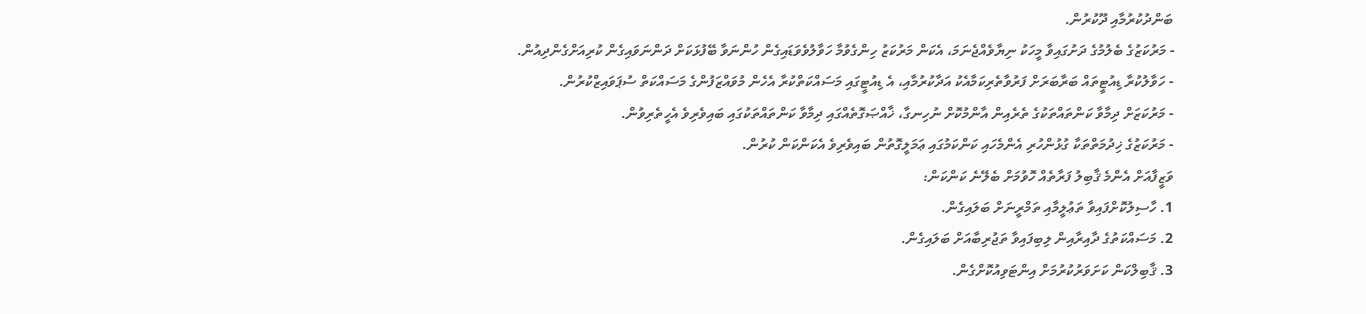ބަންދުކުރުމާއި ދޫކުރުން.
- މަރުކަޒުގެ ބެލުމުގެ ދަށުގައިވާ މީހަކު ނިޔާވެއްޖެނަމަ، އެކަން މަރުކަޒު ހިންގެވުމާ ހަވާލުވެވަޑައިގެން ހުންނަވާ ބޭފުޅަކަށް ދަންނަވައިގެން ކުރިއަށްގެންދިއުން.
- ހަވާލުކުރާ ޑިއުޓީތައް ބަރާބަރަށް ފަރުވާތެރިކަމާއެކު އަދާކުރުމާއި، އެ ޑިއުޓީގައި މަސައްކަތްކުރާ އެހެން މުވައްޒަފުންގެ މަސައްކަތް ސުޕަވައިޒްކުރުން.
- މަރުކަޒަށް ދިމާވާ ކަންތައްތަކުގެ ތެރެއިން އާންމުކޮށް ނުހިނގާ، ޚާއްޞަގޮތެއްގައި ދިމާވާ ކަންތައްތަކުގައި ބައިވެރިވެ އެހީތެރިވުން.
- މަރުކަޒުގެ ޚިދުމަތްތަކާ ގުޅުންހުރި އެންމެހައި ކަންކަމުގައި ޢަމަލީގޮތުން ބައިވެރިވެ އެކަންކަން ކުރުން.
ވަޒީފާއަށް އެންމެ ޤާބިލު ފަރާތެއް ހޮވުމަށް ބެލޭނެ ކަންކަން:
1. ހާސިލުކޮށްފައިވާ ތަޢުލީމާއި ތަމްރީނަށް ބަލައިގެން.
2. މަސައްކަތުގެ ދާއިރާއިން ލިބިފައިވާ ތަޖުރިބާއަށް ބަލައިގެން.
3. ޤާބިލްކަން ކަށަވަރުކުރުމަށް އިންޓަވިއުކޮށްގެން.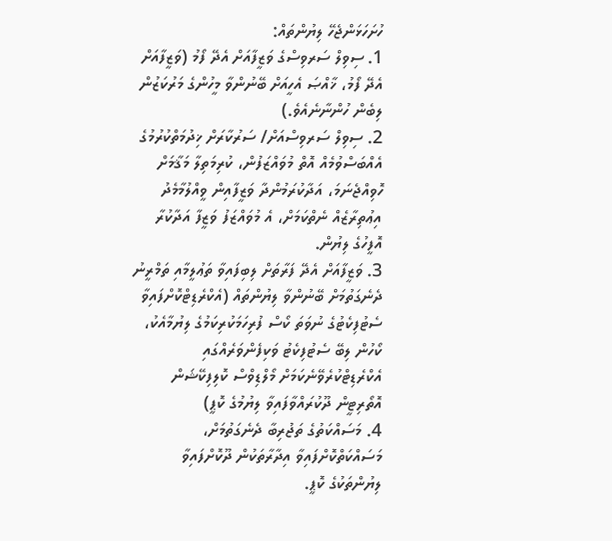ހުށަހަޅަންޖެހޭ ލިޔުންތައް:
1. ސިވިލް ސަރވިސްގެ ވަޒީފާއަށް އެދޭ ފޯމު (ވަޒީފާއަށް އެދޭ ފޯމު، ޚާއްޞަ އެހީއަށް ބޭނުންވާ މީހުންގެ މަރުކަޒުން ލިބެން ހުންނާނެއެވެ.)
2. ސިވިލް ސަރވިސްއަށް/ ސަރުކާރަށް ޚިދުމަތްކުރުމުގެ އެއްބަސްވުމެއް އޮތް މުވައްޒަފުން، ކުރިމަތިލާ މަޤާމަށް ހޮވިއްޖެނަމަ، އަދާކުރަމުންދާ ވަޒީފާއިން ވީއްލުމާމެދު އިޢުތިރާޒެއް ނެތްކަމަށް، އެ މުވައްޒަފު ވަޒީފާ އަދާކުރާ އޮފީހުގެ ލިޔުން.
3. ވަޒީފާއަށް އެދޭ ފަރާތަށް ލިބިފައިވާ ތަޢުލީމާއި ތަމްރީނު ދެނެގަތުމަށް ބޭނުންވާ ލިޔުންތައް (އެކްރެޑިޓްކޮށްފައިވާ ސެޓުފިކެޓުގެ ނުވަތަ ކޯސް ފުރިހަމަކުރިކަމުގެ ލިޔުމާއެކު، ކޯހުން ލިބޭ ސެޓުފިކެޓު ވަކިފެންވަރެއްގައި އެކްރެޑިޓްކުރެވޭނެކަމަށް މޯލްޑިވްސް ކޮލިފިކޭޝަން އޮތޯރިޓީން ދޫކުރައްވާފައިވާ ލިޔުމުގެ ކޮޕީ)
4. މަސައްކަތުގެ ތަޖުރިބާ ދެނެގަތުމަށް، މަސައްކަތްކޮށްފައިވާ އިދާރާތަކުން ދޫކޮށްފައިވާ ލިޔުންތަކުގެ ކޮޕީ.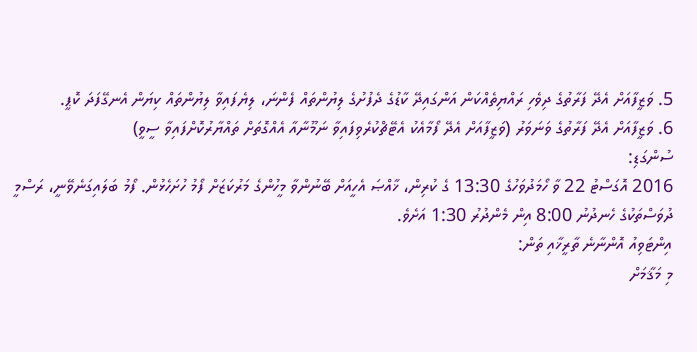5. ވަޒީފާއަށް އެދޭ ފަރާތުގެ ދިވެހި ރައްޔިތެއްކަން އަންގައިދޭ ކާޑުގެ ދެފުށުގެ ލިޔުންތައް ފެންނަ، ލިޔެފައިވާ ލިޔުންތައް ކިޔަން އެނގޭފަދަ ކޮޕީ.
6. ވަޒީފާއަށް އެދޭ ފަރާތުގެ ވަނަވަރު (ވަޒީފާއަށް އެދޭ ފޯމާއެކު އެޓޭޗްކުރެވިފައިވާ ނަމޫނާއާ އެއްގޮތަށް ތައްޔާރުކޮށްފައިވާ ސީވީ)
ސުންގަޑި:
2016 އޮގަސްޓު 22 ވާ ހޯމަދުވަހުގެ 13:30 ގެ ކުރިން، ޚާއްޞަ އެހީއަށް ބޭނުންވާ މީހުންގެ މަރުކަޒަށް ފޯމު ހުށަހެޅުން. ފޯމު ބަލައިގަނެވޭނީ، ރަސްމީ ދުވަސްތަކުގެ ހެނދުނު 8:00 އިން މެންދުރު 1:30 އަށެވެ.
އިންޓަވިއު އޮންނާނެ ތާރީޚާއި ތަން:
މި މަޤާމަށް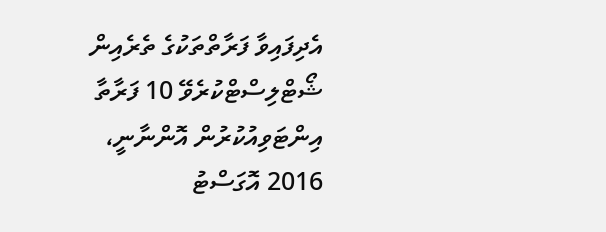އެދިފައިވާ ފަރާތްތަކުގެ ތެރެއިން ޝޯޓްލިސްޓްކުރެވޭ 10 ފަރާތާ އިންޓަވިއުކުރުން އޮންނާނީ، 2016 އޮގަސްޓު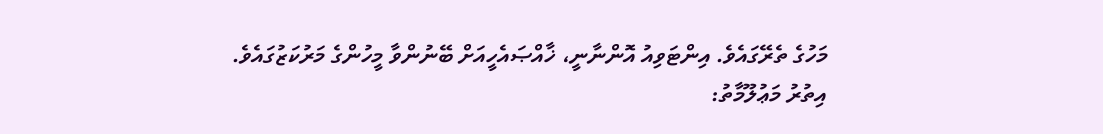މަހުގެ ތެރޭގައެވެ. އިންޓަވިއު އޮންނާނީ، ޚާއްޞައެހީއަށް ބޭނުންވާ މީހުންގެ މަރުކަޒުގައެވެ.
އިތުރު މަޢުލޫމާތު: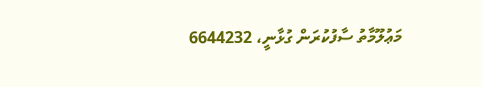މަޢުލޫމާތު ސާފުކުރަން ގުޅާނީ، 6644232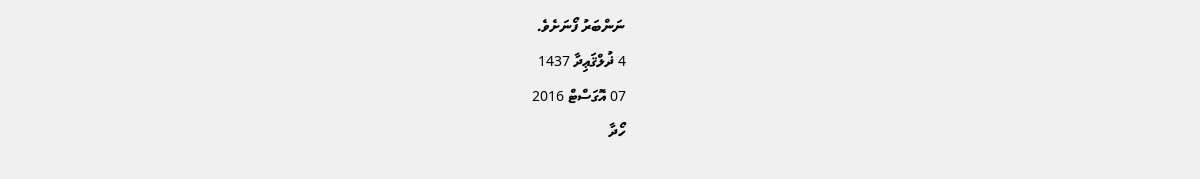ނަންބަރު ފޯނަށެވެ.
4 ޛުލްޤަޢިދާ 1437
07 އޮގަސްޓް 2016
ހޯދާ